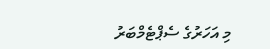މި އަހަރުގެ ސެޕްޓެމްބަރު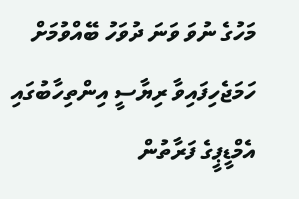މަހުގެ ނުވަ ވަނަ ދުވަހު ބޭއްވުމަށް ހަމަޖެހިފައިވާ ރިޔާސީ އިންތިހާބުގައި އެމްޑީޕީގެ ފަރާތުން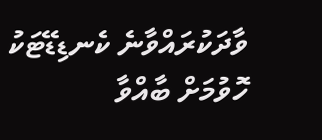ވާދަކުރައްވާނެ ކެނޑިޑޭޓަކު ހޮވުމަށް ބާއްވާ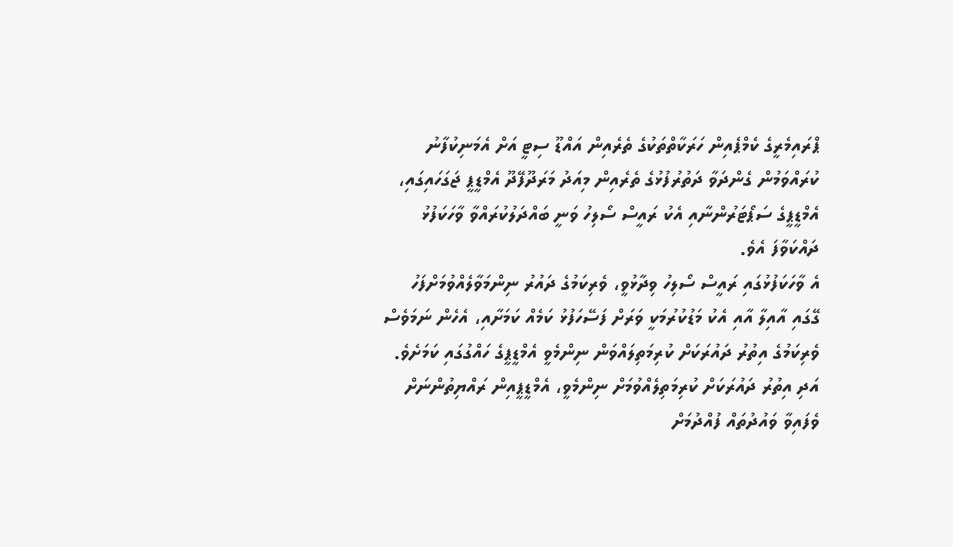ޕްރައިމެރީގެ ކެމްޕެއިން ހަރަކާތްތަކުގެ ތެރެއިން އައްޑޫ ސިޓީ އަށް އެމަނިކުފާނު ކުރައްވަމުން ގެންދަވާ ދަތުރުފުޅުގެ ތެރެއިން މިއަދު މަރަދޫފޭދޫ އެމްޑީޕީ ޖަގަހައިގައި، އެމްޑީޕީގެ ސަޕޯޓަރުންނާއި އެކު ރައީސް ސޯލިހު ވަނީ ބައްދަލުކުރައްވާ ވާހަކަފުޅު ދައްކަވާފަ އެވެ.
އެ ވާހަކަފުޅުގައި ރައީސް ސޯލިހު ވިދާޅުވީ، ވެރިކަމުގެ ދައުރު ނިންމަވާލެއްވުމަށްފަހު ގޭގައި އާއިލާ އާއި އެކު މަޑުކުރުމަކީ ވަރަށް ފަސޭހަފުޅު ކަމެއް ކަމަށާއި، އެހެން ނަމަވެސް ވެރިކަމުގެ އިތުރު ދައުރަކަށް ކުރިމަތިލައްވަން ނިންމެވީ އެމްޑީޕީގެ ހައްގުގައި ކަމަށެވެ. އަދި އިތުރު ދައުރަކަށް ކުރިމަތިލެއްވުމަށް ނިންމެވީ، އެމްޑީޕީއިން ރައްޔިތުންނަށް ވެފައިވާ ވައުދުތައް ފުއްދުމަށް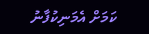ކަމަށް އެމަނިކުފާނު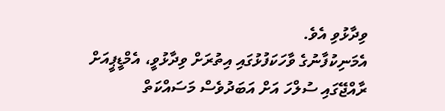ވިދާޅުވި އެވެ.
އެމަނިކުފާނުގެ ވާހަކަފުޅުގައި އިތުރަށް ވިދާޅުވީ، އެމްޑީޕީއަށް ރާއްޖޭގައި ސުލްހަ އަށް އަބަދުވެސް މަސައްކަތް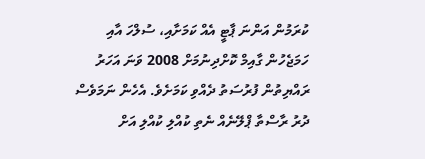ކުރަމުން އަންނަ ޕާޓީ އެއް ކަމަށާއި، ސުލްހަ އާއި ހަމަޖެހުން ގާއިމް ކޮށްދިނުމަށް 2008 ވަނަ އަހަރު ރައްޔިތުން ފުރުސަތު ދެއްވި ކަމަށެވެ. އެހެން ނަމަވެސް ދުރު ރާސްތާ ޕްލޭނެއް ނެތި ކުއްލި ކުއްލި އަށް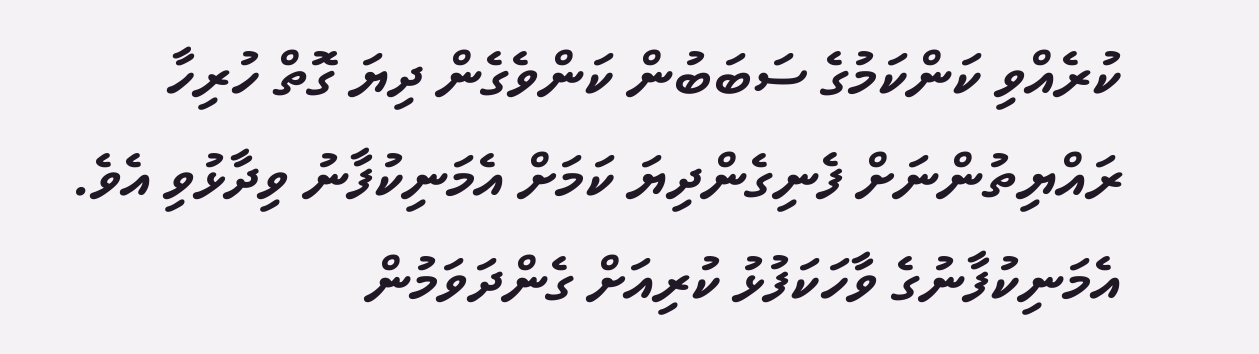ކުރެއްވި ކަންކަމުގެ ސަބަބުން ކަންވެގެން ދިޔަ ގޮތް ހުރިހާ ރައްޔިތުންނަށް ފެނިގެންދިޔަ ކަމަށް އެމަނިކުފާނު ވިދާޅުވި އެވެ.
އެމަނިކުފާނުގެ ވާހަކަފުޅު ކުރިއަށް ގެންދަވަމުން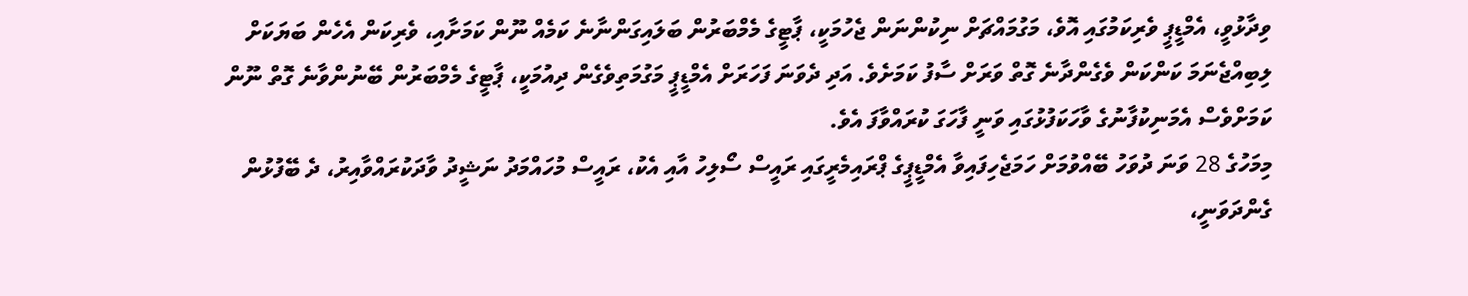ވިދާޅުވީ، އެމްޑީޕީ ވެރިކަމުގައި އޮވެ، މަގުމައްޗަށް ނިކުންނަން ޖެހުމަކީ، ޕާޓީގެ މެމްބަރުން ބަލައިގަންނާނެ ކަމެއް ނޫން ކަމަށާއި، ވެރިކަން އެހެން ބަޔަކަށް ލިބިއްޖެނަމަ ކަންކަން ވެގެންދާނެ ގޮތް ވަރަށް ސާފު ކަމަށެވެ. އަދި ދެވަނަ ފަހަރަށް އެމްޑީޕީ މަގުމަތިވެގެން ދިއުމަކީ، ޕާޓީގެ މެމްބަރުން ބޭނުންވާނެ ގޮތް ނޫން ކަމަށްވެސް އެމަނިކުފާނުގެ ވާހަކަފުޅުގައި ވަނީ ފާހަގަ ކުރައްވާފަ އެވެ.
މިމަހުގެ 28 ވަނަ ދުވަހު ބޭއްވުމަށް ހަމަޖެހިފައިވާ އެމްޑީޕީގެ ޕްރައިމެރީގައި ރައީސް ސޯލިހު އާއި އެކު، ރައީސް މުހައްމަދު ނަޝީދު ވާދަކުރައްވާއިރު، ދެ ބޭފުޅުން ގެންދަވަނީ،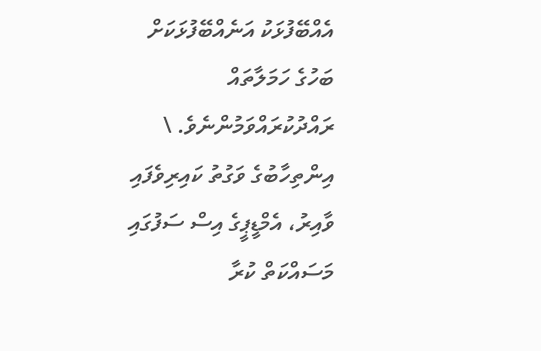އެއްބޭފުޅަކު އަނެއްބޭފުޅަކަށް ބަހުގެ ހަމަލާތައް ރައްދުކުރައްވަމުންނެވެ. \
އިންތިހާބުގެ ވަގުތު ކައިރިވެފައި ވާއިރު، އެމްޑީޕީގެ އިސް ސަފުގައި މަސައްކަތް ކުރާ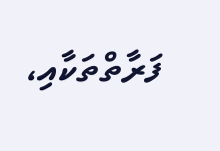ފަރާތްތަކާއި،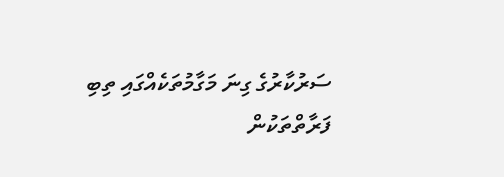ސަރުކާރުގެ ގިނަ މަގާމުތަކެއްގައި ތިބި ފަރާތްތަކުން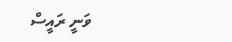ވަނީ ރައީސް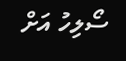ސޯލިހު އަށް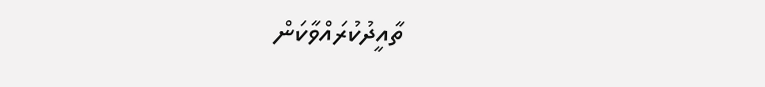ތާއީދުކުރައްވާކަން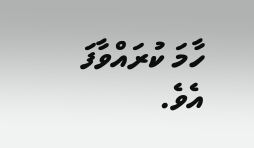ހާމަ ކުރައްވާފަ އެވެ.